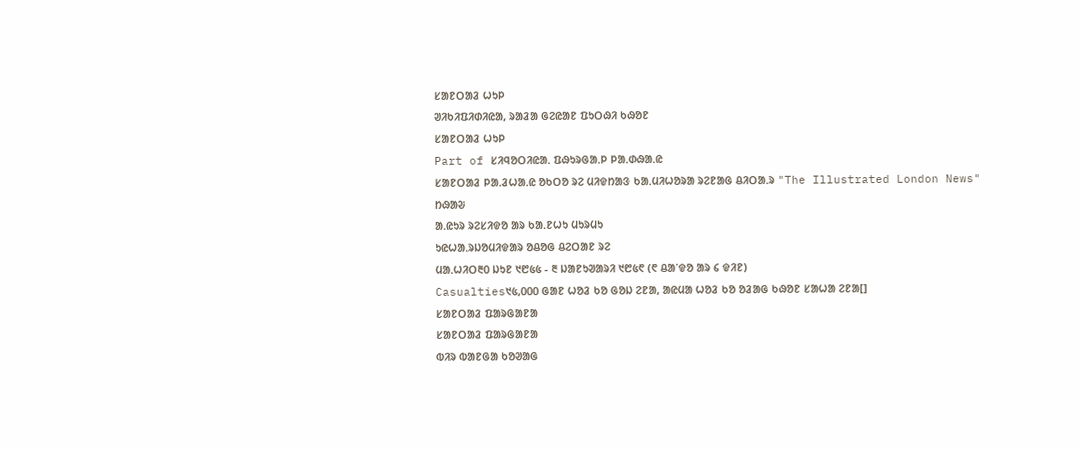ᱥᱟᱱᱛᱟᱲ ᱦᱩᱞ
ᱣᱤᱠᱤᱯᱤᱰᱤᱭᱟ, ᱨᱟᱲᱟ ᱜᱮᱭᱟᱱ ᱯᱩᱛᱷᱤ ᱠᱷᱚᱱ
ᱥᱟᱱᱛᱟᱲ ᱦᱩᱞ
Part of ᱥᱤᱧᱚᱛᱤᱭᱟᱹ ᱯᱷᱩᱨᱜᱟᱹᱞ ᱞᱟᱹᱰᱷᱟᱹᱭ
ᱥᱟᱱᱛᱟᱲ ᱞᱟᱹᱲᱦᱟᱹᱭ ᱚᱠᱛᱚ ᱨᱮ ᱢᱤᱫᱴᱟᱝ ᱠᱟᱹᱢᱤᱦᱚᱨᱟ ᱨᱮᱱᱟᱜ ᱪᱤᱛᱟᱹᱨ "The Illustrated London News"
ᱴᱷᱟᱶ
ᱟᱹᱭᱩᱨ ᱨᱮᱥᱤᱫᱚ ᱟᱨ ᱠᱟᱹᱱᱦᱩ ᱢᱩᱨᱢᱩ
ᱩᱭᱦᱟᱹᱨᱡᱚᱢᱤᱫᱟᱨ ᱚᱪᱚᱜ ᱪᱮᱛᱟᱱ ᱨᱮ
ᱢᱟᱹᱦᱤᱛ᱓᱐ ᱡᱩᱱ ᱑᱘᱕᱕ - ᱓ ᱡᱟᱱᱩᱣᱟᱨᱤ ᱑᱘᱕᱖ (᱖ ᱪᱟᱸᱫᱚ ᱟᱨ ᱔ ᱫᱤᱱ)
Casualties᱑᱕,᱐᱐᱐ ᱜᱟᱱ ᱦᱚᱲ ᱠᱚ ᱜᱚᱡ ᱮᱱᱟ, ᱟᱭᱢᱟ ᱦᱚᱲ ᱠᱚ ᱚᱲᱟᱜ ᱠᱷᱚᱱ ᱥᱟᱦᱟ ᱮᱱᱟ[]
ᱥᱟᱱᱛᱟᱲ ᱯᱟᱨᱜᱟᱱᱟ
ᱥᱟᱱᱛᱟᱲ ᱯᱟᱨᱜᱟᱱᱟ
ᱵᱤᱨ ᱵᱟᱱᱜᱟ ᱠᱚᱣᱟᱜ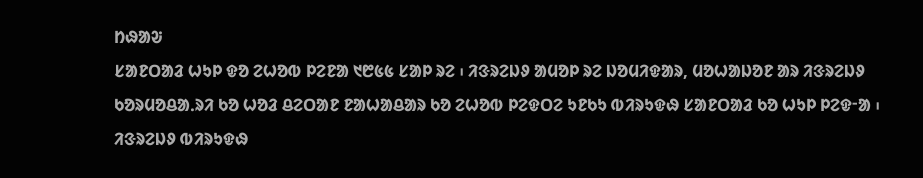ᱴᱷᱟᱶ
ᱥᱟᱱᱛᱟᱲ ᱦᱩᱞ ᱫᱚ ᱮᱦᱚᱵ ᱞᱮᱱᱟ ᱑᱘᱕᱕ ᱥᱟᱞ ᱨᱮ ᱾ ᱤᱝᱨᱮᱡᱽ ᱟᱢᱚᱞ ᱨᱮ ᱡᱚᱢᱤᱫᱟᱨ, ᱢᱚᱦᱟᱡᱚᱱ ᱟᱨ ᱤᱝᱨᱮᱡᱽ ᱠᱚᱨᱢᱚᱪᱟᱹᱨᱤ ᱠᱚ ᱦᱚᱲ ᱪᱮᱛᱟᱱ ᱱᱟᱦᱟᱪᱟᱨ ᱠᱚ ᱮᱦᱚᱵ ᱞᱮᱫᱛᱮ ᱩᱱᱠᱩ ᱵᱤᱨᱩᱫᱷ ᱥᱟᱱᱛᱟᱲ ᱠᱚ ᱦᱩᱞ ᱞᱮᱫᱼᱟ ᱾ ᱤᱝᱨᱮᱡᱽ ᱵᱤᱨᱩᱫᱷ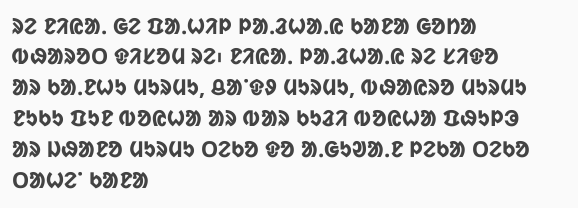ᱨᱮ ᱱᱤᱭᱟᱹ ᱜᱮ ᱯᱟᱹᱦᱤᱞ ᱞᱟᱹᱲᱦᱟᱹᱭ ᱠᱟᱱᱟ ᱜᱚᱴᱟ ᱵᱷᱟᱨᱚᱛ ᱫᱤᱥᱚᱢ ᱨᱮ᱾ ᱱᱤᱭᱟᱹ ᱞᱟᱹᱲᱦᱟᱹᱭ ᱨᱮ ᱥᱤᱫᱚ ᱟᱨ ᱠᱟᱹᱱᱦᱩ ᱢᱩᱨᱢᱩ, ᱪᱟᱸᱫᱽ ᱢᱩᱨᱢᱩ, ᱵᱷᱟᱭᱨᱚ ᱢᱩᱨᱢᱩ ᱱᱩᱠᱩ ᱯᱩᱱ ᱵᱚᱭᱦᱟ ᱟᱨ ᱵᱟᱨ ᱠᱩᱲᱤ ᱵᱚᱭᱦᱟ ᱯᱷᱩᱞᱳ ᱟᱨ ᱡᱷᱟᱱᱚ ᱢᱩᱨᱢᱩ ᱛᱮᱠᱚ ᱫᱚ ᱟᱹᱜᱩᱣᱟᱹᱱ ᱞᱮᱠᱟ ᱛᱮᱠᱚ ᱛᱟᱦᱮᱸ ᱠᱟᱱᱟ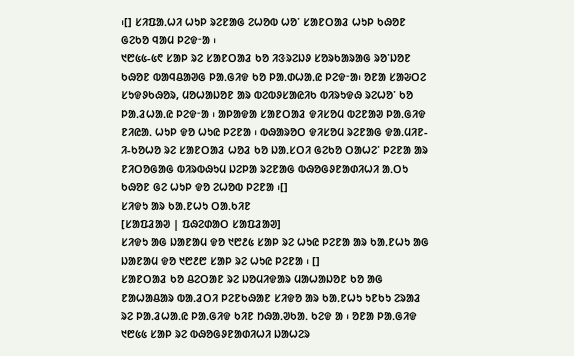᱾[] ᱥᱤᱯᱟᱹᱦᱤ ᱦᱩᱞ ᱨᱮᱱᱟᱜ ᱮᱦᱚᱵ ᱦᱚᱸ ᱥᱟᱱᱛᱟᱲ ᱦᱩᱞ ᱠᱷᱚᱱ ᱜᱮᱠᱚ ᱧᱟᱢ ᱞᱮᱫᱼᱟ ᱾
᱑᱘᱕᱕-᱕᱖ ᱥᱟᱞ ᱨᱮ ᱥᱟᱱᱛᱟᱲ ᱠᱚ ᱤᱝᱨᱮᱡᱽ ᱥᱚᱨᱠᱟᱨᱟᱜ ᱨᱚᱸᱡᱚᱱ ᱠᱷᱚᱱ ᱵᱟᱧᱪᱟᱣᱜ ᱞᱟᱹᱜᱤᱫ ᱠᱚ ᱞᱟᱹᱰᱦᱟᱹᱭ ᱞᱮᱫᱼᱟ᱾ ᱚᱱᱟ ᱥᱟᱶᱛᱮ ᱥᱩᱫᱽᱠᱷᱚᱨ, ᱢᱚᱦᱟᱡᱚᱱ ᱟᱨ ᱵᱮᱵᱽᱥᱟᱭᱤᱠ ᱵᱤᱨᱩᱫᱷ ᱨᱮᱦᱚᱸ ᱠᱚ ᱞᱟᱹᱲᱦᱟᱹᱭ ᱞᱮᱫᱼᱟ ᱾ ᱟᱞᱟᱫᱟ ᱥᱟᱱᱛᱟᱲ ᱫᱤᱥᱚᱢ ᱵᱮᱱᱟᱣ ᱞᱟᱹᱜᱤᱫ ᱱᱤᱭᱟᱹ ᱦᱩᱞ ᱫᱚ ᱦᱩᱭ ᱞᱮᱱᱟ ᱾ ᱵᱷᱟᱨᱚᱛ ᱫᱤᱥᱚᱢ ᱨᱮᱱᱟᱜ ᱫᱟᱹᱢᱤᱱ-ᱤ-ᱠᱚᱦᱚ ᱨᱮ ᱥᱟᱱᱛᱟᱲ ᱦᱚᱲ ᱠᱚ ᱡᱟᱹᱥᱛᱤ ᱜᱮᱠᱚ ᱛᱟᱦᱮᱸ ᱞᱮᱱᱟ ᱟᱨ ᱱᱤᱛᱚᱜᱟᱜ ᱵᱤᱨᱵᱷᱩᱢ ᱡᱮᱞᱟ ᱨᱮᱱᱟᱜ ᱵᱷᱚᱜᱽᱱᱟᱰᱤᱦᱤ ᱟᱹᱛᱩ ᱠᱷᱚᱱ ᱜᱮ ᱦᱩᱞ ᱫᱚ ᱮᱦᱚᱵ ᱞᱮᱱᱟ ᱾[]
ᱥᱤᱫᱩ ᱟᱨ ᱠᱟᱹᱱᱦᱩ ᱛᱟᱹᱠᱤᱱ
[ᱥᱟᱯᱲᱟᱣ | ᱯᱷᱮᱰᱟᱛ ᱥᱟᱯᱲᱟᱣ]
ᱥᱤᱫᱩ ᱟᱜ ᱡᱟᱱᱟᱢ ᱫᱚ ᱑᱘᱒᱕ ᱥᱟᱞ ᱨᱮ ᱦᱩᱭ ᱞᱮᱱᱟ ᱟᱨ ᱠᱟᱹᱱᱦᱩ ᱟᱜ ᱡᱟᱱᱟᱢ ᱫᱚ ᱑᱘᱒᱘ ᱥᱟᱞ ᱨᱮ ᱦᱩᱭ ᱞᱮᱱᱟ ᱾ []
ᱥᱟᱱᱛᱟᱲ ᱠᱚ ᱪᱮᱛᱟᱱ ᱨᱮ ᱡᱚᱢᱤᱫᱟᱨ ᱢᱟᱦᱟᱡᱚᱱ ᱠᱚ ᱟᱜ ᱱᱟᱦᱟᱪᱟᱨ ᱵᱟᱹᱲᱛᱤ ᱞᱮᱱᱠᱷᱟᱱ ᱥᱤᱫᱚ ᱟᱨ ᱠᱟᱹᱱᱦᱩ ᱩᱱᱠᱩ ᱮᱨᱟᱲ ᱨᱮ ᱞᱟᱹᱲᱦᱟᱹᱭ ᱞᱟᱹᱜᱤᱫ ᱠᱤᱱ ᱴᱷᱟᱹᱣᱠᱟᱹ ᱠᱮᱫ ᱟ ᱾ ᱚᱱᱟ ᱞᱟᱹᱜᱤᱫ ᱑᱘᱕᱕ ᱥᱟᱞ ᱨᱮ ᱵᱷᱚᱜᱽᱱᱟᱰᱤᱦᱤ ᱡᱟᱦᱮᱨ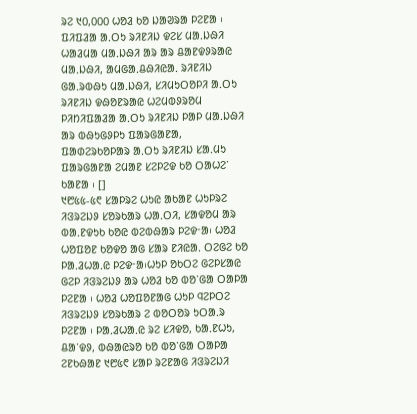ᱨᱮ ᱑᱐,᱐᱐᱐ ᱦᱚᱲ ᱠᱚ ᱡᱟᱣᱨᱟ ᱞᱮᱱᱟ ᱾ ᱯᱤᱯᱲᱟ ᱟᱹᱛᱩ ᱨᱤᱱᱤᱡ ᱫᱮᱥ ᱢᱟᱹᱡᱷᱤ ᱦᱟᱲᱢᱟ ᱢᱟᱹᱡᱷᱤ ᱟᱨ ᱟᱨ ᱪᱟᱱᱫᱽᱨᱟᱭ ᱢᱟᱹᱡᱷᱤ, ᱟᱢᱜᱟᱹᱪᱷᱤᱭᱟᱹ ᱨᱤᱱᱤᱡ ᱜᱟᱹᱨᱵᱷᱩ ᱢᱟᱹᱡᱷᱤ, ᱥᱤᱢᱩᱛᱚᱞᱤ ᱟᱹᱛᱩ ᱨᱤᱱᱤᱡ ᱫᱷᱚᱱᱨᱟᱭ ᱦᱮᱢᱵᱽᱨᱚᱢ ᱞᱤᱴᱤᱯᱟᱲᱟ ᱟᱹᱛᱩ ᱨᱤᱱᱤᱡ ᱞᱟᱞ ᱢᱟᱹᱡᱷᱤ ᱟᱨ ᱵᱷᱩᱜᱽᱞᱩ ᱯᱟᱨᱜᱟᱱᱟ, ᱯᱟᱰᱮᱨᱠᱚᱞᱟᱨ ᱟᱹᱛᱩ ᱨᱤᱱᱤᱡ ᱥᱟᱹᱢᱩ ᱯᱟᱨᱜᱟᱱᱟ ᱮᱢᱟᱱ ᱥᱮᱞᱮᱫ ᱠᱚ ᱛᱟᱦᱮᱸ ᱠᱟᱱᱟ ᱾ []
᱑᱘᱕᱕-᱕᱖ ᱥᱟᱞᱨᱮ ᱦᱩᱭ ᱟᱠᱟᱱ ᱦᱩᱞᱨᱮ ᱤᱝᱨᱮᱡᱽ ᱥᱚᱨᱠᱟᱨ ᱦᱟᱹᱛᱤ, ᱥᱟᱫᱚᱢ ᱟᱨ ᱵᱟᱹᱱᱫᱩᱠ ᱠᱚᱭ ᱵᱮᱵᱷᱟᱨ ᱞᱮᱫᱼᱟ᱾ ᱦᱚᱲ ᱦᱚᱯᱚᱱ ᱠᱚᱫᱚ ᱟᱜ ᱥᱟᱨ ᱱᱤᱭᱟᱹ ᱛᱮᱜᱮ ᱠᱚ ᱞᱟᱹᱲᱦᱟᱹᱭ ᱞᱮᱫᱼᱟ᱾ᱦᱩᱞ ᱚᱠᱛᱮ ᱜᱮᱞᱥᱟᱭ ᱜᱮᱞ ᱤᱝᱨᱮᱡᱽ ᱟᱨ ᱦᱚᱲ ᱠᱚ ᱵᱚᱸᱜᱟ ᱛᱟᱞᱟ ᱞᱮᱱᱟ ᱾ ᱦᱚᱲ ᱦᱚᱯᱚᱱᱟᱜ ᱦᱩᱞ ᱧᱮᱞᱛᱮ ᱤᱝᱨᱮᱡᱽ ᱥᱚᱨᱠᱟᱨ ᱮ ᱵᱚᱛᱚᱨ ᱩᱛᱟᱹᱨ ᱞᱮᱱᱟ ᱾ ᱞᱟᱹᱲᱦᱟᱹᱭ ᱨᱮ ᱥᱤᱫᱚ, ᱠᱟᱹᱱᱦᱩ, ᱪᱟᱸᱫᱽ, ᱵᱷᱟᱭᱨᱚ ᱠᱚ ᱵᱚᱸᱜᱟ ᱛᱟᱞᱟ ᱮᱱᱠᱷᱟᱱ ᱑᱘᱕᱖ ᱥᱟᱞ ᱨᱮᱱᱟᱜ ᱤᱝᱨᱮᱡᱤ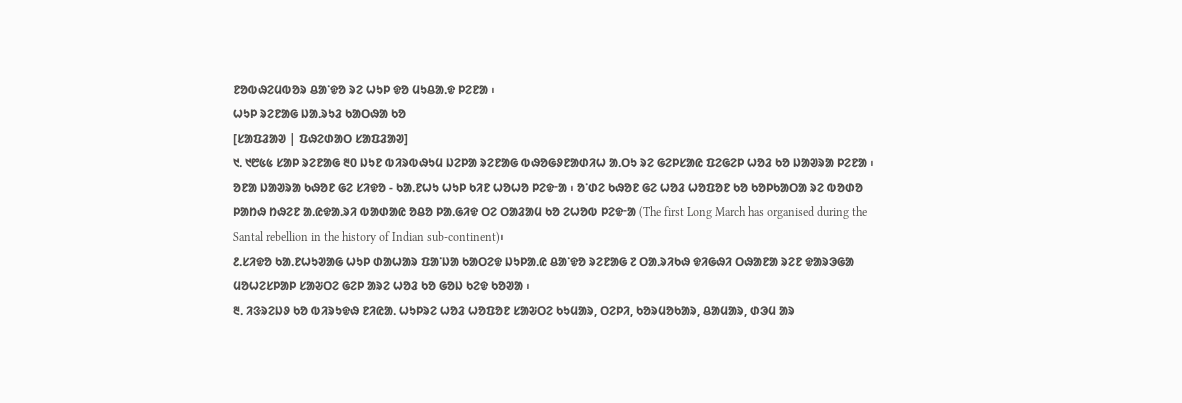ᱱᱚᱵᱷᱮᱢᱵᱚᱨ ᱪᱟᱸᱫᱚ ᱨᱮ ᱦᱩᱞ ᱫᱚ ᱢᱩᱪᱟᱹᱫ ᱞᱮᱱᱟ ᱾
ᱦᱩᱞ ᱨᱮᱱᱟᱜ ᱡᱟᱹᱨᱩᱲ ᱠᱟᱛᱷᱟ ᱠᱚ
[ᱥᱟᱯᱲᱟᱣ | ᱯᱷᱮᱰᱟᱛ ᱥᱟᱯᱲᱟᱣ]
᱑ᱹ ᱑᱘᱕᱕ ᱥᱟᱞ ᱨᱮᱱᱟᱜ ᱓᱐ ᱡᱩᱱ ᱵᱤᱨᱵᱷᱩᱢ ᱡᱮᱞᱟ ᱨᱮᱱᱟᱜ ᱵᱷᱚᱜᱽᱱᱟᱰᱤᱦ ᱟᱹᱛᱩ ᱨᱮ ᱜᱮᱞᱥᱟᱭ ᱯᱮᱜᱮᱞ ᱦᱚᱲ ᱠᱚ ᱡᱟᱣᱨᱟ ᱞᱮᱱᱟ ᱾ ᱚᱱᱟ ᱡᱟᱣᱨᱟ ᱠᱷᱚᱱ ᱜᱮ ᱥᱤᱫᱚ - ᱠᱟᱹᱱᱦᱩ ᱦᱩᱞ ᱠᱤᱱ ᱦᱚᱦᱚ ᱞᱮᱫᱼᱟ ᱾ ᱚᱸᱰᱮ ᱠᱷᱚᱱ ᱜᱮ ᱦᱚᱲ ᱦᱚᱯᱚᱱ ᱠᱚ ᱠᱚᱞᱠᱟᱛᱟ ᱨᱮ ᱵᱚᱰᱚ ᱞᱟᱴᱷ ᱴᱷᱮᱱ ᱟᱹᱭᱫᱟᱹᱨᱤ ᱵᱟᱰᱟᱭ ᱚᱪᱚ ᱞᱟᱹᱜᱤᱫ ᱛᱮ ᱛᱟᱲᱟᱢ ᱠᱚ ᱮᱦᱚᱵ ᱞᱮᱫᱼᱟ (The first Long March has organised during the Santal rebellion in the history of Indian sub-continent)᱾
᱒ᱹᱥᱤᱫᱚ ᱠᱟᱹᱱᱦᱩᱣᱟᱜ ᱦᱩᱞ ᱰᱟᱦᱟᱨ ᱯᱟᱸᱡᱟ ᱠᱟᱛᱮᱫ ᱡᱩᱞᱟᱹᱭ ᱪᱟᱸᱫᱚ ᱨᱮᱱᱟᱜ ᱗ ᱛᱟᱹᱨᱤᱠᱷ ᱫᱤᱜᱷᱤ ᱛᱷᱟᱱᱟ ᱨᱮᱱ ᱫᱟᱨᱳᱜᱟ ᱢᱚᱦᱮᱥᱞᱟᱞ ᱥᱟᱶᱛᱮ ᱜᱮᱞ ᱟᱨᱮ ᱦᱚᱲ ᱠᱚ ᱜᱚᱡ ᱠᱮᱫ ᱠᱚᱣᱟ ᱾
᱓ᱹ ᱤᱝᱨᱮᱡᱽ ᱠᱚ ᱵᱤᱨᱩᱫᱷ ᱱᱤᱭᱟᱹ ᱦᱩᱞᱨᱮ ᱦᱚᱲ ᱦᱚᱯᱚᱱ ᱥᱟᱶᱛᱮ ᱠᱩᱢᱟᱨ, ᱛᱮᱞᱤ, ᱠᱚᱨᱢᱚᱠᱟᱨ, ᱪᱟᱢᱟᱨ, ᱰᱳᱢ ᱟᱨ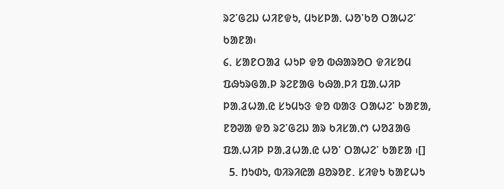ᱨᱮᱸᱜᱮᱡ ᱦᱤᱱᱫᱩ, ᱢᱩᱥᱞᱟᱹ ᱦᱚᱸᱠᱚ ᱛᱟᱦᱮᱸ ᱠᱟᱱᱟ᱾
᱔ᱹ ᱥᱟᱱᱛᱟᱲ ᱦᱩᱞ ᱫᱚ ᱵᱷᱟᱨᱚᱛ ᱫᱤᱥᱚᱢ ᱯᱷᱩᱨᱜᱟᱹᱞ ᱨᱮᱱᱟᱜ ᱠᱷᱟᱹᱞᱤ ᱯᱟᱹᱦᱤᱞ ᱞᱟᱹᱲᱦᱟᱹᱭ ᱥᱩᱢᱩᱝ ᱫᱚ ᱵᱟᱝ ᱛᱟᱦᱮᱸ ᱠᱟᱱᱟ, ᱱᱚᱣᱟ ᱫᱚ ᱨᱮᱸᱜᱮᱡ ᱟᱨ ᱠᱤᱥᱟᱹᱬ ᱦᱚᱲᱟᱜ ᱯᱟᱹᱦᱤᱞ ᱞᱟᱹᱲᱦᱟᱹᱭ ᱦᱚᱸ ᱛᱟᱦᱮᱸ ᱠᱟᱱᱟ ᱾[]
  5. ᱴᱩᱰᱩ, ᱵᱤᱨᱤᱭᱟ ᱪᱚᱨᱚᱱ. ᱥᱤᱫᱩ ᱠᱟᱱᱦᱩ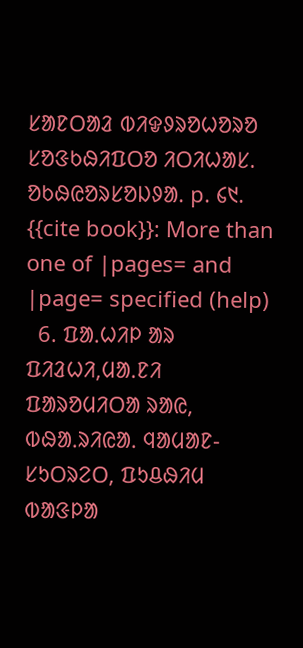ᱥᱟᱱᱛᱟᱲ ᱵᱤᱫᱽᱨᱚᱦᱚᱨᱚ ᱥᱚᱝᱠᱷᱤᱯᱛᱚ ᱤᱛᱤᱦᱟᱥ. ᱚᱠᱷᱭᱚᱨᱥᱚᱡᱽᱟ. p. ᱔᱑. {{cite book}}: More than one of |pages= and |page= specified (help)
  6. ᱯᱟᱹᱦᱤᱞ ᱟᱨ ᱯᱤᱲᱦᱤ,ᱢᱟᱹᱱᱤ ᱯᱟᱨᱚᱢᱤᱛᱟ ᱨᱟᱭ, ᱵᱷᱟᱹᱨᱤᱭᱟᱹ ᱧᱟᱢᱟᱱ-ᱥᱩᱛᱨᱮᱛ, ᱯᱩᱪᱷᱤᱢ ᱵᱟᱝᱞᱟ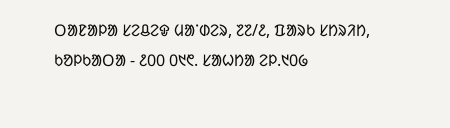ᱛᱟᱱᱟᱞᱟ ᱥᱮᱪᱮᱫ ᱢᱟᱸᱰᱮᱨ, ᱗᱗/᱒, ᱯᱟᱨᱠ ᱥᱴᱨᱤᱴ, ᱠᱚᱞᱠᱟᱛᱟ - ᱒᱐᱐ ᱐᱑᱖. ᱥᱟᱦᱴᱟ ᱮᱞ.᱑᱐᱙